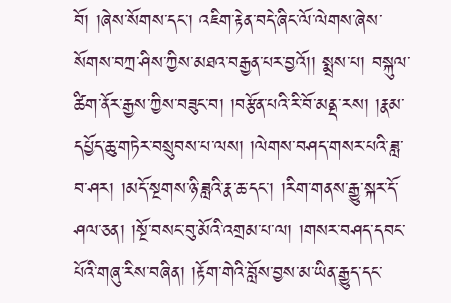བོ། །ཞེས་སོགས་དང་། འཇིག་རྟེན་བདེ་ཞིང་ལོ་ལེགས་ཞེས་སོགས་བཀྲ་ཤིས་ཀྱིས་མཐའ་བརྒྱན་པར་བྱའོ།། སྨྲས་པ། བསྐུལ་ཚིག་ནོར་རྒྱས་ཀྱིས་བཟུང་བ། །བརྩོན་པའི་རི་བོ་མནྡ་རས། །རྣམ་དཔྱོད་ཆུ་གཏེར་བསྲུབས་པ་ལས། །ལེགས་བཤད་གསར་པའི་ཟླ་བ་ཤར། །མདོ་སྔགས་ཉི་ཟླའི་རྣ་ཆ་དང་། །རིག་གནས་རྒྱུ་སྐར་དོ་ཤལ་ཅན། །སྔོ་བསང་བུ་མོའི་འགྲམ་པ་ལ། །གསར་བཤད་དབང་པོའི་གཞུ་རིས་བཞིན། །རྟོག་གེའི་བློས་བྱས་མ་ཡིན་རྒྱུད་དང་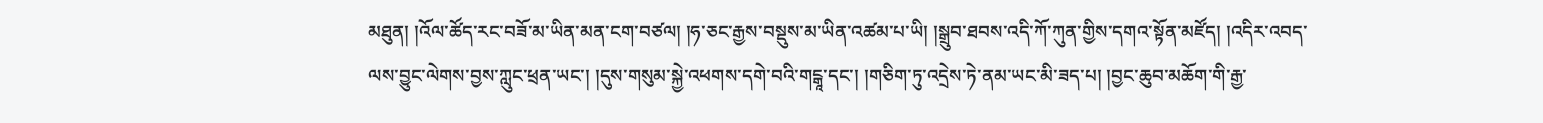མཐུན། །འོལ་ཚོད་རང་བཟོ་མ་ཡིན་མན་ངག་བཙལ། །ཧ་ཅང་རྒྱས་བསྡུས་མ་ཡིན་འཚམ་པ་ཡི། །སྒྲུབ་ཐབས་འདི་ཀོ་ཀུན་གྱིས་དགའ་སྟོན་མཛོད། །འདིར་འབད་ལས་བྱུང་ལེགས་བྱས་ཀླུང་ཕྲན་ཡང་། །དུས་གསུམ་སྐྱེ་འཕགས་དགེ་བའི་གངྒཱ་དང་། །གཅིག་ཏུ་འདྲེས་ཏེ་ནམ་ཡང་མི་ཟད་པ། །བྱང་ཆུབ་མཆོག་གི་རྒྱ་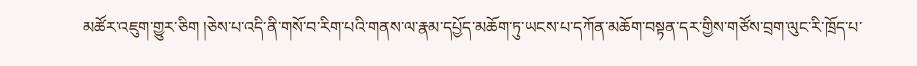མཚོར་འཇུག་གྱུར་ཅིག །ཅེས་པ་འདི་ནི་གསོ་བ་རིག་པའི་གནས་ལ་རྣམ་དཔྱོད་མཆོག་ཏུ་ཡངས་པ་དཀོན་མཆོག་བསྟན་དར་གྱིས་གཙོས་བྲག་ལུང་རི་ཁྲོད་པ་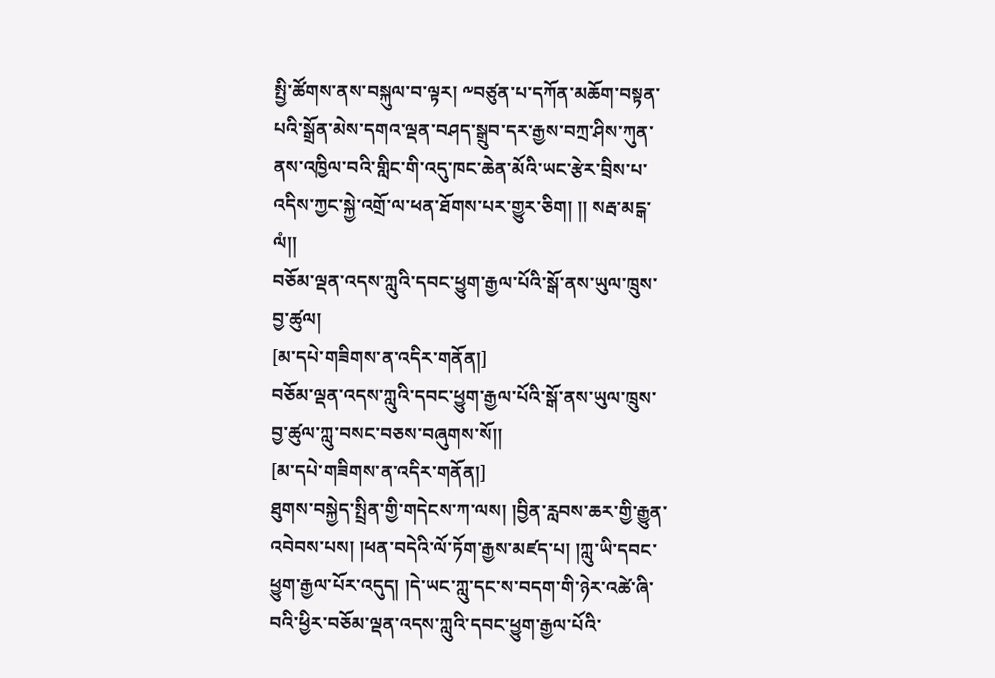སྤྱི་ཚོགས་ནས་བསྐུལ་བ་ལྟར། ༸བཙུན་པ་དཀོན་མཆོག་བསྟན་པའི་སྒྲོན་མེས་དགའ་ལྡན་བཤད་སྒྲུབ་དར་རྒྱས་བཀྲ་ཤིས་ཀུན་ནས་འཁྱིལ་བའི་གླིང་གི་འདུ་ཁང་ཆེན་མོའི་ཡང་རྩེར་བྲིས་པ་འདིས་ཀྱང་སྐྱེ་འགྲོ་ལ་ཕན་ཐོགས་པར་གྱུར་ཅིག། །། སརྦ་མངྒ་ལཾ།།
བཅོམ་ལྡན་འདས་ཀླུའི་དབང་ཕྱུག་རྒྱལ་པོའི་སྒོ་ནས་ཡུལ་ཁྲུས་བྱ་ཚུལ།
[མ་དཔེ་གཟིགས་ན་འདིར་གནོན།]
བཅོམ་ལྡན་འདས་ཀླུའི་དབང་ཕྱུག་རྒྱལ་པོའི་སྒོ་ནས་ཡུལ་ཁྲུས་བྱ་ཚུལ་ཀླུ་བསང་བཅས་བཞུགས་སོ།།
[མ་དཔེ་གཟིགས་ན་འདིར་གནོན།]
ཐུགས་བསྐྱེད་སྤྲིན་གྱི་གདེངས་ཀ་ལས། །བྱིན་རླབས་ཆར་གྱི་རྒྱུན་འབེབས་པས། །ཕན་བདེའི་ལོ་ཏོག་རྒྱས་མཛད་པ། །ཀླུ་ཡི་དབང་ཕྱུག་རྒྱལ་པོར་འདུད། །དེ་ཡང་ཀླུ་དང་ས་བདག་གི་ཉེར་འཚེ་ཞི་བའི་ཕྱིར་བཅོམ་ལྡན་འདས་ཀླུའི་དབང་ཕྱུག་རྒྱལ་པོའི་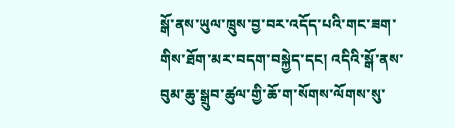སྒོ་ནས་ཡུལ་ཁྲུས་བྱ་བར་འདོད་པའི་གང་ཟག་གིས་ཐོག་མར་བདག་བསྐྱེད་དང། འདིའི་སྒོ་ནས་བུམ་ཆུ་སྒྲུབ་ཚུལ་གྱི་ཆོ་ག་སོགས་ལོགས་སུ་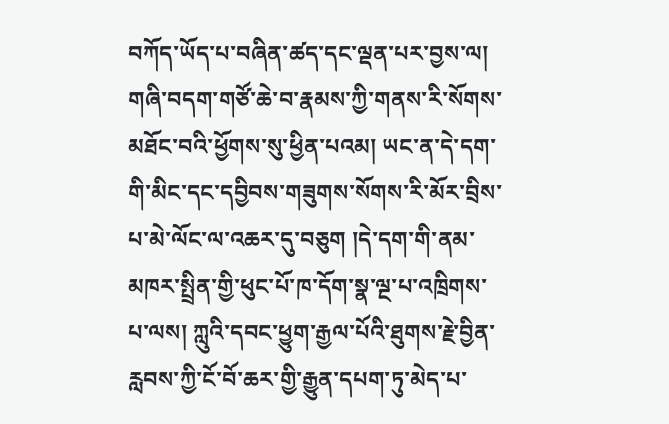བཀོད་ཡོད་པ་བཞིན་ཚད་དང་ལྡན་པར་བྱས་ལ། གཞི་བདག་གཙོ་ཆེ་བ་རྣམས་ཀྱི་གནས་རི་སོགས་མཐོང་བའི་ཕྱོགས་སུ་ཕྱིན་པའམ། ཡང་ན་དེ་དག་གི་མིང་དང་དབྱིབས་གཟུགས་སོགས་རི་མོར་བྲིས་པ་མེ་ལོང་ལ་འཆར་དུ་བཅུག །དེ་དག་གི་ནམ་མཁར་སྤྲིན་གྱི་ཕུང་པོ་ཁ་དོག་སྣ་ལྔ་པ་འཁྲིགས་པ་ལས། ཀླུའི་དབང་ཕྱུག་རྒྱལ་པོའི་ཐུགས་རྗེ་བྱིན་རླབས་ཀྱི་ངོ་བོ་ཆར་གྱི་རྒྱུན་དཔག་ཏུ་མེད་པ་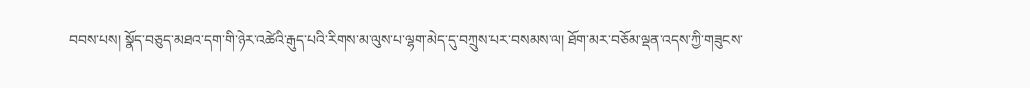བབས་པས། སྣོད་བཅུད་མཐའ་དག་གི་ཉེར་འཚེའི་རྒུད་པའི་རིགས་མ་ལུས་པ་ལྷག་མེད་དུ་བཀྲུས་པར་བསམས་ལ། ཐོག་མར་བཅོམ་ལྡན་འདས་ཀྱི་གཟུངས་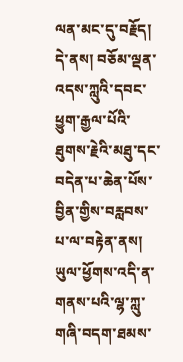ལན་མང་དུ་བརྗོད། དེ་ནས། བཅོམ་ལྡན་འདས་ཀླུའི་དབང་ཕྱུག་རྒྱལ་པོའི་ཐུགས་རྗེའི་མཐུ་དང་བདེན་པ་ཆེན་པོས་བྱིན་གྱིས་བརླབས་པ་ལ་བརྟེན་ནས། ཡུལ་ཕྱོགས་འདི་ན་གནས་པའི་ལྷ་ཀླུ་གཞི་བདག་ཐམས་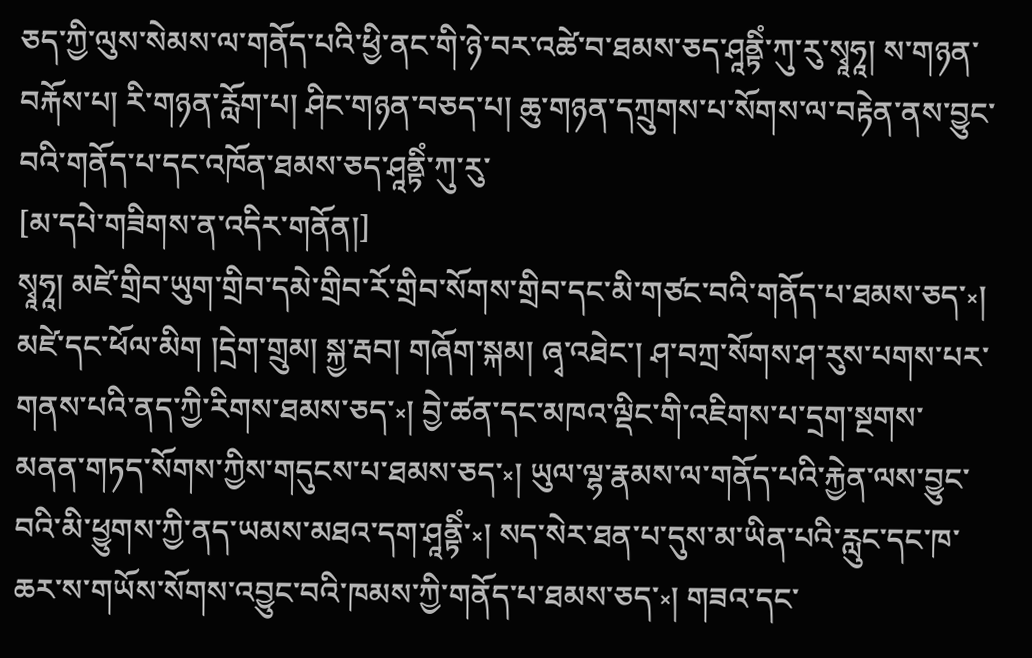ཅད་ཀྱི་ལུས་སེམས་ལ་གནོད་པའི་ཕྱི་ནང་གི་ཉེ་བར་འཚེ་བ་ཐམས་ཅད་ཤཱནྟིཾ་ཀུ་རུ་སྭཱཧཱ། ས་གཉན་བརྐོས་པ། རི་གཉན་རློག་པ། ཤིང་གཉན་བཅད་པ། ཆུ་གཉན་དཀྲུགས་པ་སོགས་ལ་བརྟེན་ནས་བྱུང་བའི་གནོད་པ་དང་འཁོན་ཐམས་ཅད་ཤཱནྟིཾ་ཀུ་རུ་
[མ་དཔེ་གཟིགས་ན་འདིར་གནོན།]
སྭཱཧཱ། མཛེ་གྲིབ་ཡུག་གྲིབ་དམེ་གྲིབ་རོ་གྲིབ་སོགས་གྲིབ་དང་མི་གཙང་བའི་གནོད་པ་ཐམས་ཅད་༝། མཛེ་དང་ཕོལ་མིག །དྲེག་གྲུམ། སྐྱ་རྦབ། གཞོག་སྐམ། ཞྭ་འཐེང་། ཤ་བཀྲ་སོགས་ཤ་རུས་པགས་པར་གནས་པའི་ནད་ཀྱི་རིགས་ཐམས་ཅད་༝། བྱེ་ཚན་དང་མཁའ་ལྡིང་གི་འཇིགས་པ་དྲག་སྔགས་མནན་གཏད་སོགས་ཀྱིས་གདུངས་པ་ཐམས་ཅད་༝། ཡུལ་ལྷ་རྣམས་ལ་གནོད་པའི་རྐྱེན་ལས་བྱུང་བའི་མི་ཕྱུགས་ཀྱི་ནད་ཡམས་མཐའ་དག་ཤཱནྟིཾ་༝། སད་སེར་ཐན་པ་དུས་མ་ཡིན་པའི་རླུང་དང་ཁ་ཆར་ས་གཡོས་སོགས་འབྱུང་བའི་ཁམས་ཀྱི་གནོད་པ་ཐམས་ཅད་༝། གཟའ་དང་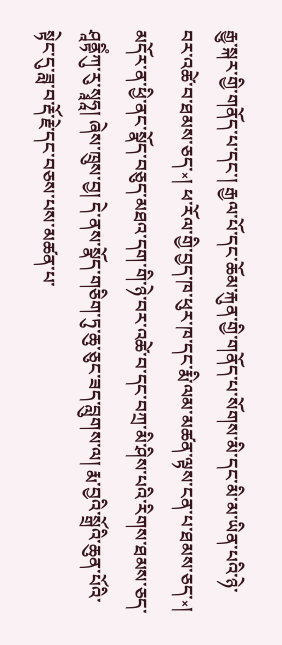རྒྱུ་སྐར་གྱི་གནོད་པ་དང་། རྒྱལ་པོ་དང་ཆོམ་རྐུན་གྱི་གནོད་པ་སོགས་མི་དང་མི་མ་ཡིན་པའི་ཉེ་བར་འཚེ་བ་ཐམས་ཅད་༝། ཕ་རོལ་གྱི་བྱད་ཁ་ཕུར་ཁ་དང་རྨི་ལམ་མཚན་ལྟས་ངན་པ་ཐམས་ཅད་༝། མདོར་ན་ཕྱི་ནང་སྣོད་བཅུད་མཐའ་དག་གི་ཉེ་བར་འཚེ་བ་དང་བཀྲ་མི་ཤིས་པའི་རིགས་ཐམས་ཅད་ཤཱནྟིཾཀུ་རུ་སྭཱཧཱ། ཞེས་ཁྲུས་བྱ། དེ་ནས་སྣོད་གཅིག་ཏུ་ཆུ་ཅུང་ཟད་བླུགས་ལ། རྨ་བྱའི་སྒྲོའི་ཆུན་པོའི་སྟེང་དུ་ཟླ་བ་རྡོ་རྗེ་དང་བཅས་པས་མཚན་པ་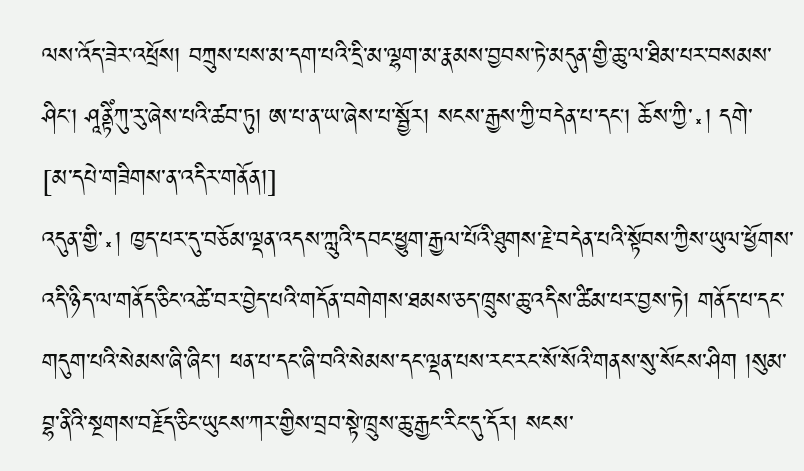ལས་འོད་ཟེར་འཕྲོས། བཀྲུས་པས་མ་དག་པའི་དྲི་མ་ལྷག་མ་རྣམས་བྱབས་ཏེ་མདུན་གྱི་ཆུ་ལ་ཐིམ་པར་བསམས་ཤིང། ཤཱནྟིཾཀུ་རུ་ཞེས་པའི་ཚབ་ཏུ། ཨ་པ་ན་ཡ་ཞེས་པ་སྦྱོར། སངས་རྒྱས་ཀྱི་བདེན་པ་དང། ཆོས་ཀྱི་༝། དགེ་
[མ་དཔེ་གཟིགས་ན་འདིར་གནོན།]
འདུན་གྱི་༝། ཁྱད་པར་དུ་བཅོམ་ལྡན་འདས་ཀླུའི་དབང་ཕྱུག་རྒྱལ་པོའི་ཐུགས་རྗེ་བདེན་པའི་སྟོབས་ཀྱིས་ཡུལ་ཕྱོགས་འདི་ཉིད་ལ་གནོད་ཅིང་འཚེ་བར་བྱེད་པའི་གདོན་བགེགས་ཐམས་ཅད་ཁྲུས་ཆུ་འདིས་ཚིམ་པར་བྱས་ཏེ། གནོད་པ་དང་གདུག་པའི་སེམས་ཞི་ཞིང་། ཕན་པ་དང་ཞི་བའི་སེམས་དང་ལྡན་པས་རང་རང་སོ་སོའི་གནས་སུ་སོངས་ཤིག །སུམ་བྷ་ནིའི་སྔགས་བརྗོད་ཅིང་ཡུངས་ཀར་གྱིས་བྲབ་སྟེ་ཁྲུས་ཆུ་རྒྱང་རིང་དུ་དོར། སངས་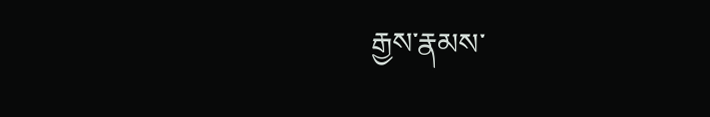རྒྱས་རྣམས་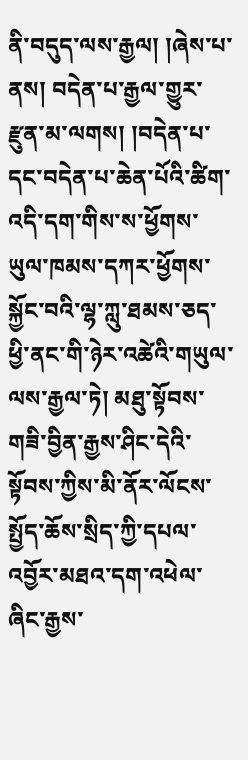ནི་བདུད་ལས་རྒྱལ། །ཞེས་པ་ནས། བདེན་པ་རྒྱལ་གྱུར་རྫུན་མ་ལགས། །བདེན་པ་དང་བདེན་པ་ཆེན་པོའི་ཚིག་འདི་དག་གིས་ས་ཕྱོགས་ཡུལ་ཁམས་དཀར་ཕྱོགས་སྐྱོང་བའི་ལྷ་ཀླུ་ཐམས་ཅད་ཕྱི་ནང་གི་ཉེར་འཚེའི་གཡུལ་ལས་རྒྱལ་ཏེ། མཐུ་སྟོབས་གཟི་བྱིན་རྒྱས་ཤིང་དེའི་སྟོབས་ཀྱིས་མི་ནོར་ལོངས་སྤྱོད་ཆོས་སྲིད་ཀྱི་དཔལ་འབྱོར་མཐའ་དག་འཕེལ་ཞིང་རྒྱས་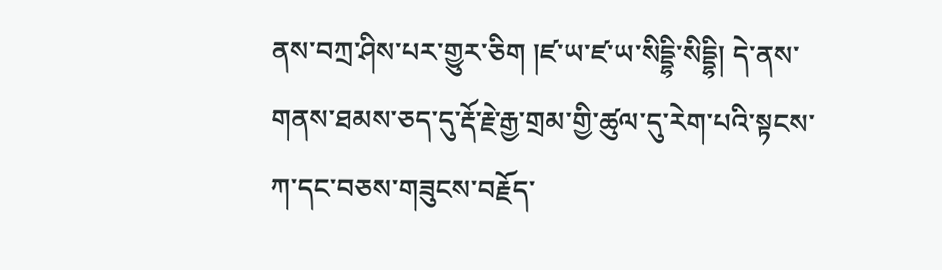ནས་བཀྲ་ཤིས་པར་གྱུར་ཅིག །ཛ་ཡ་ཛ་ཡ་སིདྡྷི་སིདྡྷི། དེ་ནས་གནས་ཐམས་ཅད་དུ་རྡོ་རྗེ་རྒྱ་གྲམ་གྱི་ཚུལ་དུ་རེག་པའི་སྟངས་ཀ་དང་བཅས་གཟུངས་བརྗོད་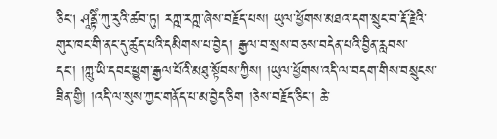ཅིང། ཤཱནྟིཾ་ཀུ་རུའི་ཚབ་ཏུ། རཀྵ་རཀྵ་ཞེས་བརྗོད་པས། ཡུལ་ཕྱོགས་མཐའ་དག་སྲུང་བ་རྡོ་རྗེའི་གུར་ཁང་གི་ནང་དུ་ཚུད་པའི་དམིགས་པ་བྱེད། རྒྱལ་བ་སྲས་བཅས་བདེན་པའི་བྱིན་རླབས་དང་། །ཀླུ་ཡི་དབང་ཕྱུག་རྒྱལ་པོའི་མཐུ་སྟོབས་ཀྱིས། །ཡུལ་ཕྱོགས་འདི་ལ་བདག་གིས་བསྲུངས་ཟིན་གྱི། །འདི་ལ་སུས་ཀྱང་གནོད་པ་མ་བྱེད་ཅིག །ཅེས་བརྗོད་ཅིང་། ཆེ་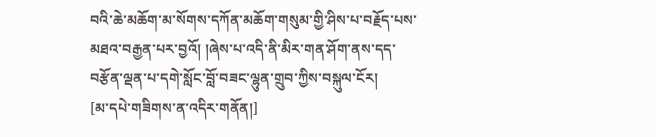བའི་ཆེ་མཆོག་མ་སོགས་དཀོན་མཆོག་གསུམ་གྱི་ཤིས་པ་བརྗོད་པས་མཐའ་བརྒྱན་པར་བྱའོ། །ཞེས་པ་འདི་ནི་མིར་གན་ཤོག་ནས་དད་བརྩོན་ལྡན་པ་དགེ་སློང་བློ་བཟང་ལྷུན་གྲུབ་ཀྱིས་བསྐུལ་ངོར།
[མ་དཔེ་གཟིགས་ན་འདིར་གནོན།]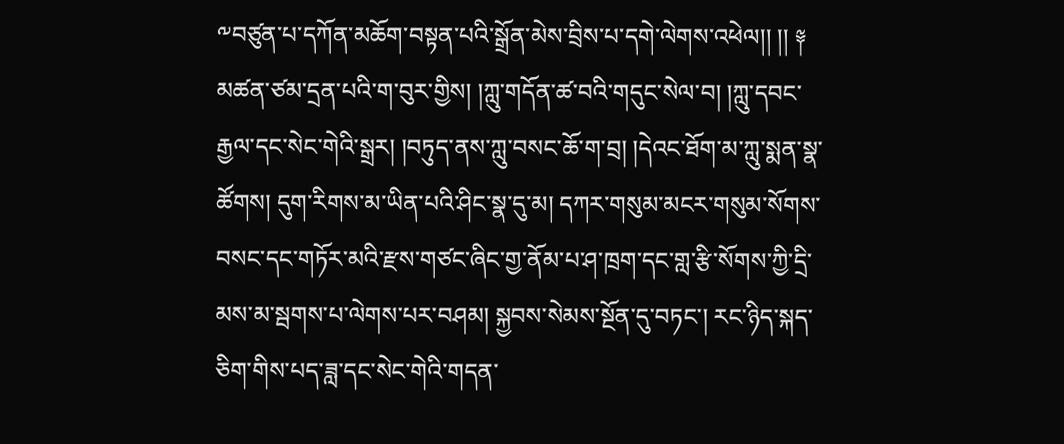༸བཙུན་པ་དཀོན་མཆོག་བསྟན་པའི་སྒྲོན་མེས་བྲིས་པ་དགེ་ལེགས་འཕེལ།། །། ༈ མཚན་ཙམ་དྲན་པའི་ག་བུར་གྱིས། །ཀླུ་གདོན་ཚ་བའི་གདུང་སེལ་བ། །ཀླུ་དབང་རྒྱལ་དང་སེང་གེའི་སྒྲར། །བཏུད་ནས་ཀླུ་བསང་ཆོ་ག་བྲ། །དེའང་ཐོག་མ་ཀླུ་སྨན་སྣ་ཚོགས། དུག་རིགས་མ་ཡིན་པའི་ཤིང་སྣ་དུ་མ། དཀར་གསུམ་མངར་གསུམ་སོགས་བསང་དང་གཏོར་མའི་རྫས་གཙང་ཞིང་གྱ་ནོམ་པ་ཤ་ཁྲག་དང་གླ་རྩི་སོགས་ཀྱི་དྲི་མས་མ་སྦགས་པ་ལེགས་པར་བཤམ། སྐྱབས་སེམས་སྔོན་དུ་བཏང་། རང་ཉིད་སྐད་ཅིག་གིས་པད་ཟླ་དང་སེང་གེའི་གདན་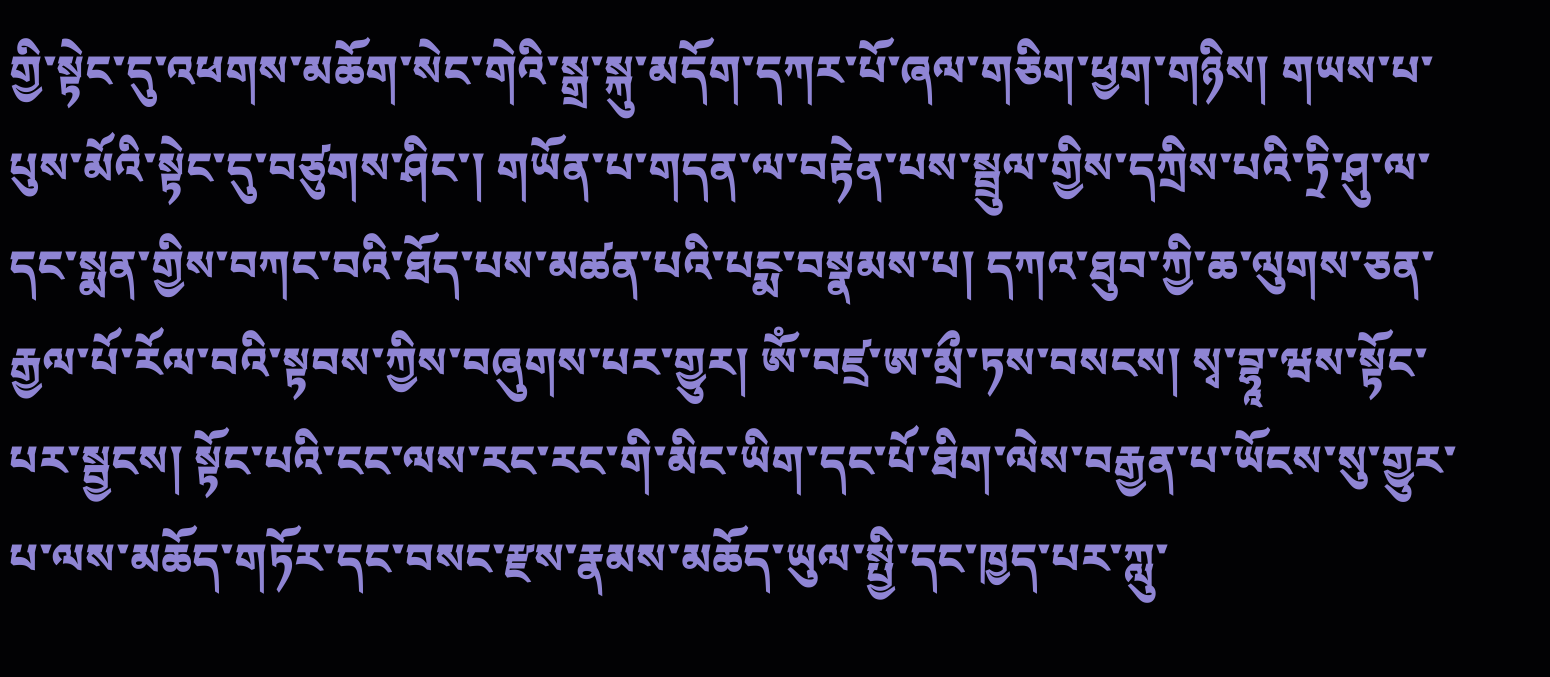གྱི་སྟེང་དུ་འཕགས་མཆོག་སེང་གེའི་སྒྲ་སྐུ་མདོག་དཀར་པོ་ཞལ་གཅིག་ཕྱག་གཉིས། གཡས་པ་པུས་མོའི་སྟེང་དུ་བཙུགས་ཤིང་། གཡོན་པ་གདན་ལ་བརྟེན་པས་སྦྲུལ་གྱིས་དཀྲིས་པའི་ཏྲི་ཤུ་ལ་དང་སྨན་གྱིས་བཀང་བའི་ཐོད་པས་མཚན་པའི་པངྨ་བསྣམས་པ། དཀའ་ཐུབ་ཀྱི་ཆ་ལུགས་ཅན་རྒྱལ་པོ་རོལ་བའི་སྟབས་ཀྱིས་བཞུགས་པར་གྱུར། ཨོཾ་བཛྲ་ཨ་མྲྀ་ཏས་བསངས། སྭ་བྷཱ་ཝས་སྟོང་པར་སྦྱངས། སྟོང་པའི་ངང་ལས་རང་རང་གི་མིང་ཡིག་དང་པོ་ཐིག་ལེས་བརྒྱན་པ་ཡོངས་སུ་གྱུར་པ་ལས་མཆོད་གཏོར་དང་བསང་རྫས་རྣམས་མཆོད་ཡུལ་སྤྱི་དང་ཁྱད་པར་ཀླུ་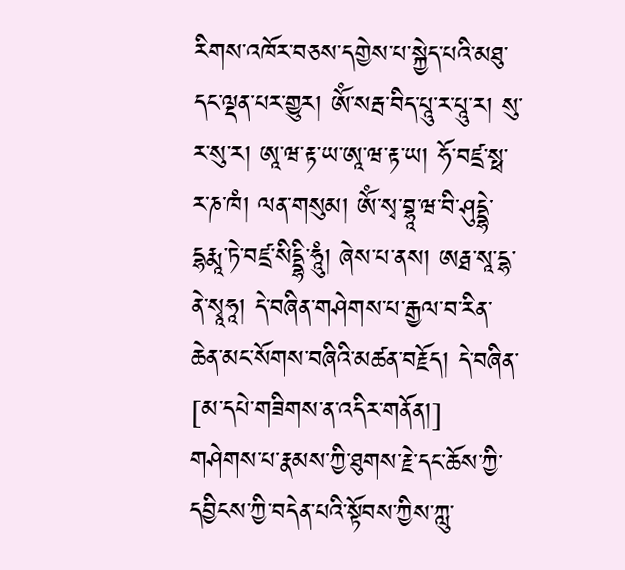རིགས་འཁོར་བཅས་དགྱེས་པ་སྐྱེད་པའི་མཐུ་དང་ལྡན་པར་གྱུར། ཨོཾ་སརྦ་བིད་པཱུ་ར་པཱུ་ར། སུ་ར་སུ་ར། ཨཱ་ཝ་རྟ་ཡ་ཨཱ་ཝ་རྟ་ཡ། ཧོ་བཛྲ་སྥ་ར་ཎ་ཁཾ། ལན་གསུམ། ཨོཾ་སྭ་བྷཱ་ཝ་བི་ཤུདྡྷེ་དྷརྨཱ་ཏེ་བཛྲ་སིདྡྷི་ཧཱུཾ། ཞེས་པ་ནས། ཨརྠ་སཱ་དྷ་ནེ་སྭཱཧཱ། དེ་བཞིན་གཤེགས་པ་རྒྱལ་བ་རིན་ཆེན་མང་སོགས་བཞིའི་མཚན་བརྗོད། དེ་བཞིན་
[མ་དཔེ་གཟིགས་ན་འདིར་གནོན།]
གཤེགས་པ་རྣམས་ཀྱི་ཐུགས་རྗེ་དང་ཆོས་ཀྱི་དབྱིངས་ཀྱི་བདེན་པའི་སྟོབས་ཀྱིས་ཀླུ་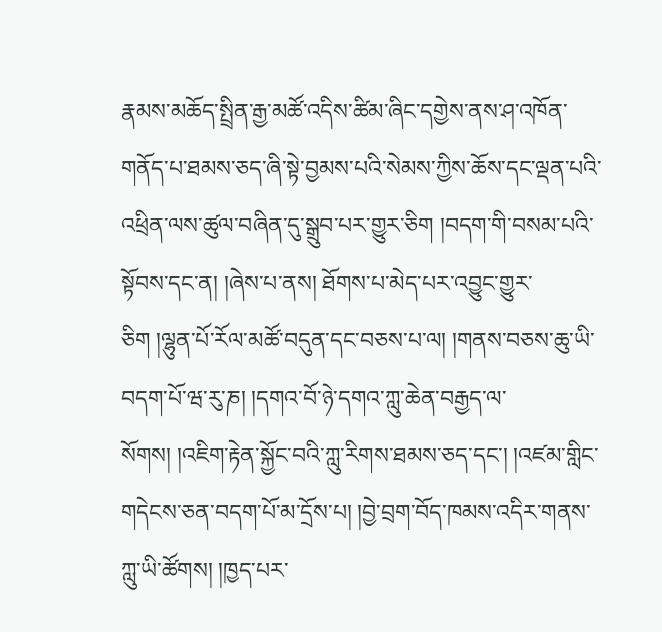རྣམས་མཆོད་སྤྲིན་རྒྱ་མཚོ་འདིས་ཚིམ་ཞིང་དགྱེས་ནས་ཤ་འཁོན་གནོད་པ་ཐམས་ཅད་ཞི་སྟེ་བྱམས་པའི་སེམས་ཀྱིས་ཆོས་དང་ལྡན་པའི་འཕྲིན་ལས་ཚུལ་བཞིན་དུ་སྒྲུབ་པར་གྱུར་ཅིག །བདག་གི་བསམ་པའི་སྟོབས་དང་ན། །ཞེས་པ་ནས། ཐོགས་པ་མེད་པར་འབྱུང་གྱུར་ཅིག །ལྷུན་པོ་རོལ་མཚོ་བདུན་དང་བཅས་པ་ལ། །གནས་བཅས་ཆུ་ཡི་བདག་པོ་ཝ་རུ་ཎ། །དགའ་བོ་ཉེ་དགའ་ཀླུ་ཆེན་བརྒྱད་ལ་སོགས། །འཇིག་རྟེན་སྐྱོང་བའི་ཀླུ་རིགས་ཐམས་ཅད་དང་། །འཛམ་གླིང་གདེངས་ཅན་བདག་པོ་མ་དྲོས་པ། །བྱེ་བྲག་བོད་ཁམས་འདིར་གནས་ཀླུ་ཡི་ཚོགས། །ཁྱད་པར་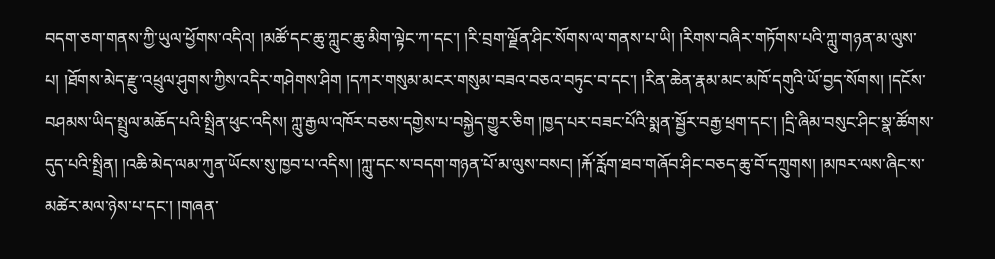བདག་ཅག་གནས་ཀྱི་ཡུལ་ཕྱོགས་འདིའ། །མཚོ་དང་ཆུ་ཀླུང་ཆུ་མིག་ལྟེང་ཀ་དང་། །རི་བྲག་ལྗོན་ཤིང་སོགས་ལ་གནས་པ་ཡི། །རིགས་བཞིར་གཏོགས་པའི་ཀླུ་གཉན་མ་ལུས་པ། །ཐོགས་མེད་རྫུ་འཕྲུལ་ཤུགས་ཀྱིས་འདིར་གཤེགས་ཤིག །དཀར་གསུམ་མངར་གསུམ་བཟའ་བཅའ་བཏུང་བ་དང་། །རིན་ཆེན་རྣམ་མང་མཁོ་དགུའི་ཡོ་བྱད་སོགས། །དངོས་བཤམས་ཡིད་སྤྲུལ་མཆོད་པའི་སྤྲིན་ཕུང་འདིས། ཀླུ་རྒྱལ་འཁོར་བཅས་དགྱེས་པ་བསྐྱེད་གྱུར་ཅིག །ཁྱད་པར་བཟང་པོའི་སྨན་སྦྱོར་བརྒྱ་ཕྲག་དང་། །དྲི་ཞིམ་བསུང་ཤིང་སྣ་ཚོགས་དུད་པའི་སྤྲིན། །འཆི་མེད་ལམ་ཀུན་ཡོངས་སུ་ཁྱབ་པ་འདིས། །ཀླུ་དང་ས་བདག་གཉན་པོ་མ་ལུས་བསང། །རྐོ་རློག་ཐབ་གཞོབ་ཤིང་བཅད་ཆུ་བོ་དཀྲུགས། །མཁར་ལས་ཞིང་ས་མཚེར་མལ་ཉེས་པ་དང་། །གཞན་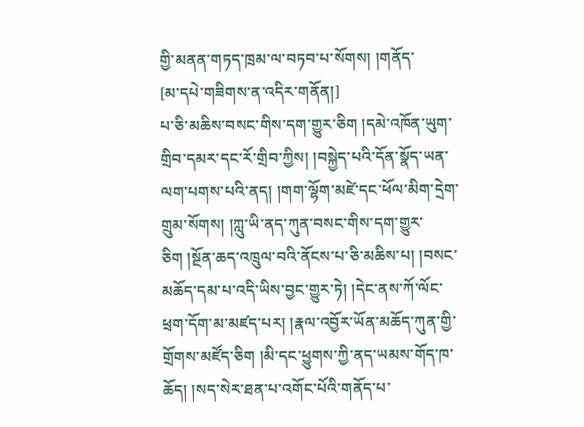གྱི་མནན་གཏད་ཁྲམ་ལ་བཏབ་པ་སོགས། །གནོད་
[མ་དཔེ་གཟིགས་ན་འདིར་གནོན།]
པ་ཅི་མཆིས་བསང་གིས་དག་གྱུར་ཅིག །དམེ་འཁོན་ཡུག་གྲིབ་དམར་དང་རོ་གྲིབ་ཀྱིས། །བསྐྱེད་པའི་དོན་སྣོད་ཡན་ལག་པགས་པའི་ནད། །གག་ལྷོག་མཛེ་དང་ཕོལ་མིག་དྲེག་གྲུམ་སོགས། །ཀླུ་ཡི་ནད་ཀུན་བསང་གིས་དག་གྱུར་ཅིག །སྔོན་ཆད་འཁྲུལ་བའི་ནོངས་པ་ཅི་མཆིས་པ། །བསང་མཆོད་དམ་པ་འདི་ཡིས་བྱང་གྱུར་ཏེ། །དེང་ནས་ཀོ་ལོང་ཕྲག་དོག་མ་མཛད་པར། །རྣལ་འབྱོར་ཡོན་མཆོད་ཀུན་གྱི་གྲོགས་མཛོད་ཅིག །མི་དང་ཕྱུགས་ཀྱི་ནད་ཡམས་གོད་ཁ་ཆོད། །སད་སེར་ཐན་པ་འགོང་པོའི་གནོད་པ་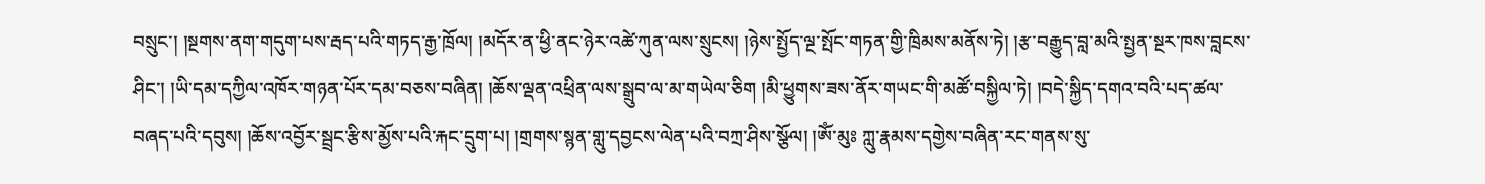བསྲུང་། །སྔགས་ནག་གདུག་པས་རྦད་པའི་གཏད་རྒྱ་ཁྲོལ། །མདོར་ན་ཕྱི་ནང་ཉེར་འཚེ་ཀུན་ལས་སྲུངས། །ཉེས་སྤྱོད་ལྔ་སྤོང་གཏན་གྱི་ཁྲིམས་མནོས་ཏེ། །རྩ་བརྒྱུད་བླ་མའི་སྤྱན་སྔར་ཁས་བླངས་ཤིང་། །ཡི་དམ་དཀྱིལ་འཁོར་གཉན་པོར་དམ་བཅས་བཞིན། །ཆོས་ལྡན་འཕྲིན་ལས་སྒྲུབ་ལ་མ་གཡེལ་ཅིག །མི་ཕྱུགས་ཟས་ནོར་གཡང་གི་མཚོ་བསྐྱིལ་ཏེ། །བདེ་སྐྱིད་དགའ་བའི་པད་ཚལ་བཞད་པའི་དབུས། །ཆོས་འབྱོར་སྦྲང་རྩིས་མྱོས་པའི་རྐང་དྲུག་པ། །གྲགས་སྙན་གླུ་དབྱངས་ལེན་པའི་བཀྲ་ཤིས་སྩོལ། །ཨོཾ་མུཿ ཀླུ་རྣམས་དགྱེས་བཞིན་རང་གནས་སུ་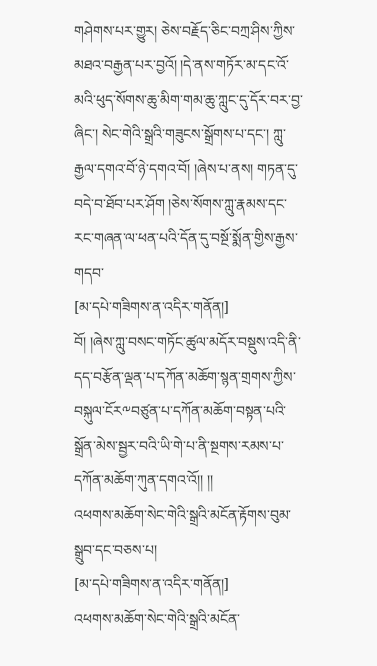གཤེགས་པར་གྱུར། ཅེས་བརྗོད་ཅིང་བཀྲ་ཤིས་ཀྱིས་མཐའ་བརྒྱན་པར་བྱའོ། །དེ་ནས་གཏོར་མ་དང་འོ་མའི་ཕུད་སོགས་ཆུ་མིག་གམ་ཆུ་ཀླུང་དུ་དོར་བར་བྱ་ཞིང་། སེང་གེའི་སྒྲའི་གཟུངས་སྒྲོགས་པ་དང་། ཀླུ་རྒྱལ་དགའ་བོ་ཉེ་དགའ་བོ། །ཞེས་པ་ནས། གཏན་དུ་བདེ་བ་ཐོབ་པར་ཤོག །ཅེས་སོགས་ཀླུ་རྣམས་དང་རང་གཞན་ལ་ཕན་པའི་དོན་དུ་བསྔོ་སྨོན་གྱིས་རྒྱས་གདབ་
[མ་དཔེ་གཟིགས་ན་འདིར་གནོན།]
བོ། །ཞེས་ཀླུ་བསང་གཏོང་ཚུལ་མདོར་བསྡུས་འདི་ནི་དད་བརྩོན་ལྡན་པ་དཀོན་མཆོག་སྙན་གྲགས་ཀྱིས་བསྐུལ་ངོར༸བཙུན་པ་དཀོན་མཆོག་བསྟན་པའི་སྒྲོན་མེས་སྦྱར་བའི་ཡི་གེ་པ་ནི་སྔགས་རམས་པ་དཀོན་མཆོག་ཀུན་དགའ་འོ།། །།
འཕགས་མཆོག་སེང་གེའི་སྒྲའི་མངོན་རྟོགས་བུམ་སྒྲུབ་དང་བཅས་པ།
[མ་དཔེ་གཟིགས་ན་འདིར་གནོན།]
འཕགས་མཆོག་སེང་གེའི་སྒྲའི་མངོན་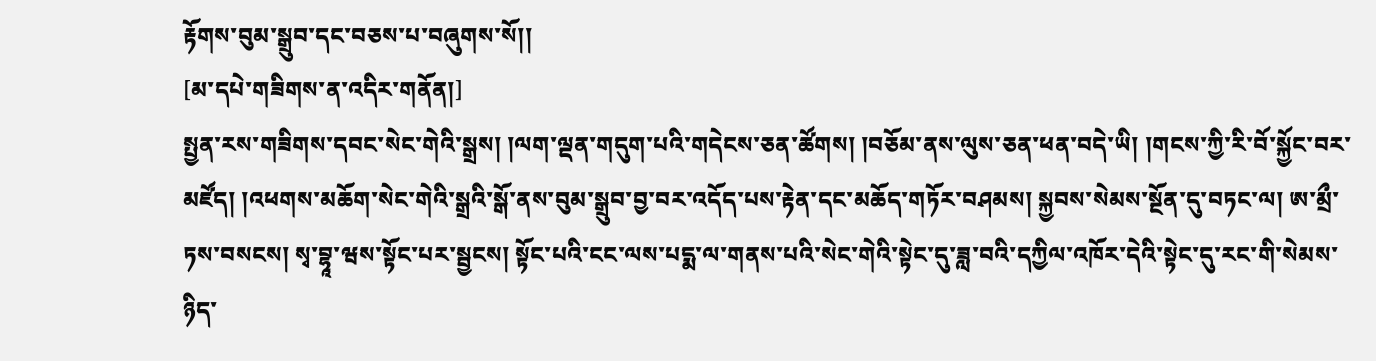རྟོགས་བུམ་སྒྲུབ་དང་བཅས་པ་བཞུགས་སོ།།
[མ་དཔེ་གཟིགས་ན་འདིར་གནོན།]
སྤྱན་རས་གཟིགས་དབང་སེང་གེའི་སྒྲས། །ལག་ལྡན་གདུག་པའི་གདེངས་ཅན་ཚོགས། །བཅོམ་ནས་ལུས་ཅན་ཕན་བདེ་ཡི། །གངས་ཀྱི་རི་བོ་སྐྱོང་བར་མཛོད། །འཕགས་མཆོག་སེང་གེའི་སྒྲའི་སྒོ་ནས་བུམ་སྒྲུབ་བྱ་བར་འདོད་པས་རྟེན་དང་མཆོད་གཏོར་བཤམས། སྐྱབས་སེམས་སྔོན་དུ་བཏང་ལ། ཨ་མྲྀ་ཏས་བསངས། སྭ་བྷཱ་ཝས་སྟོང་པར་སྦྱངས། སྟོང་པའི་ངང་ལས་པདྨ་ལ་གནས་པའི་སེང་གེའི་སྟེང་དུ་ཟླ་བའི་དཀྱིལ་འཁོར་དེའི་སྟེང་དུ་རང་གི་སེམས་ཉིད་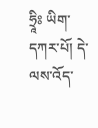ཧྲཱིཿ ཡིག་དཀར་པོ། དེ་ལས་འོད་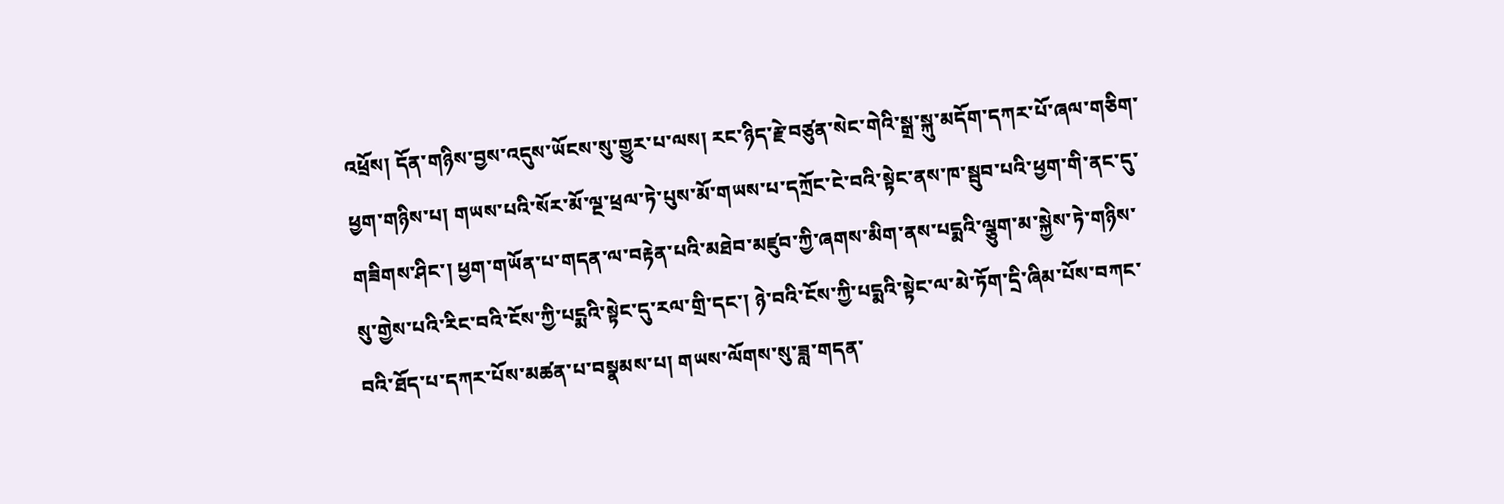འཕྲོས། དོན་གཉིས་བྱས་འདུས་ཡོངས་སུ་གྱུར་པ་ལས། རང་ཉིད་རྗེ་བཙུན་སེང་གེའི་སྒྲ་སྐུ་མདོག་དཀར་པོ་ཞལ་གཅིག་ཕྱག་གཉིས་པ། གཡས་པའི་སོར་མོ་ལྔ་ཕྲལ་ཏེ་པུས་མོ་གཡས་པ་དཀྲོང་ངེ་བའི་སྟེང་ནས་ཁ་སྦུབ་པའི་ཕྱག་གི་ནང་དུ་གཟིགས་ཤིང་། ཕྱག་གཡོན་པ་གདན་ལ་བརྟེན་པའི་མཐེབ་མཛུབ་ཀྱི་ཞགས་མིག་ནས་པདྨའི་ལྕུག་མ་སྐྱེས་ཏེ་གཉིས་སུ་གྱེས་པའི་རིང་བའི་ངོས་ཀྱི་པངྨའི་སྟེང་དུ་རལ་གྲི་དང་། ཉེ་བའི་ངོས་ཀྱི་པདྨའི་སྟེང་ལ་མེ་ཏོག་དྲི་ཞིམ་པོས་བཀང་བའི་ཐོད་པ་དཀར་པོས་མཚན་པ་བསྣམས་པ། གཡས་ལོགས་སུ་ཟླ་གདན་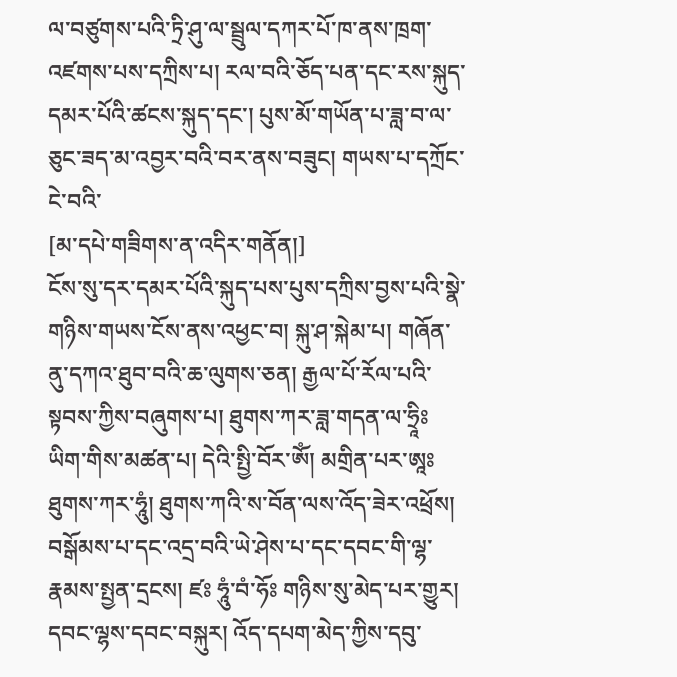ལ་བཙུགས་པའི་ཏྲི་ཤུ་ལ་སྦྲུལ་དཀར་པོ་ཁ་ནས་ཁྲག་འཛགས་པས་དཀྲིས་པ། རལ་བའི་ཅོད་པན་དང་རས་སྐུད་དམར་པོའི་ཚངས་སྐུད་དང་། པུས་མོ་གཡོན་པ་ཟླ་བ་ལ་ཅུང་ཟད་མ་འབྱར་བའི་བར་ནས་བཟུང། གཡས་པ་དཀྲོང་ངེ་བའི་
[མ་དཔེ་གཟིགས་ན་འདིར་གནོན།]
ངོས་སུ་དར་དམར་པོའི་སྐུད་པས་པུས་དཀྲིས་བྱས་པའི་སྣེ་གཉིས་གཡས་ངོས་ནས་འཕྱང་བ། སྐུ་ཤ་སྐེམ་པ། གཞོན་ནུ་དཀའ་ཐུབ་བའི་ཆ་ལུགས་ཅན། རྒྱལ་པོ་རོལ་པའི་སྟབས་ཀྱིས་བཞུགས་པ། ཐུགས་ཀར་ཟླ་གདན་ལ་ཧྲཱིཿ ཡིག་གིས་མཚན་པ། དེའི་སྤྱི་བོར་ཨོཾ། མགྲིན་པར་ཨཱཿ ཐུགས་ཀར་ཧཱུཾ། ཐུགས་ཀའི་ས་བོན་ལས་འོད་ཟེར་འཕྲོས། བསྒོམས་པ་དང་འདྲ་བའི་ཡེ་ཤེས་པ་དང་དབང་གི་ལྷ་རྣམས་སྤྱན་དྲངས། ཛཿ ཧཱུཾ་བཾ་ཧོཿ གཉིས་སུ་མེད་པར་གྱུར། དབང་ལྷས་དབང་བསྐུར། འོད་དཔག་མེད་ཀྱིས་དབུ་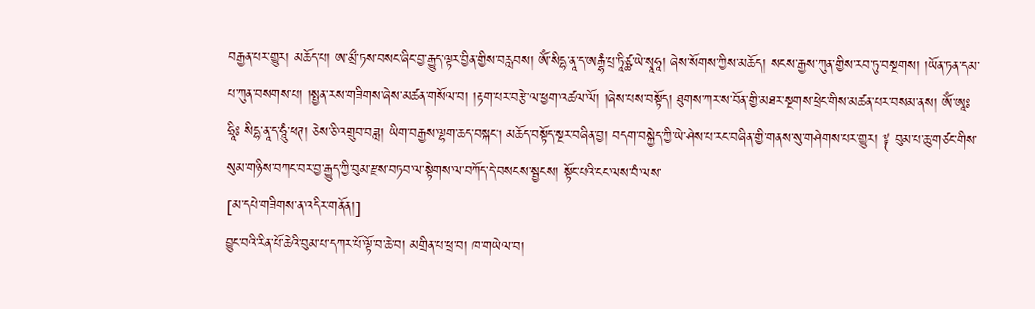བརྒྱན་པར་གྱུར། མཆོད་པ། ཨ་མྲྀ་ཏས་བསང་ཞིང་བྱ་རྒྱུད་ལྟར་བྱིན་གྱིས་བརླབས། ཨོཾ་སིདྷ་ནཱ་ད་ཨརྒྷཾ་པྲ་ཏཱིཙྪ་ཡེ་སྭཱཧཱ། ཞེས་སོགས་ཀྱིས་མཆོད། སངས་རྒྱས་ཀུན་གྱིས་རབ་ཏུ་བསྔགས། །ཡོན་ཏན་དམ་པ་ཀུན་བསགས་པ། །སྤྱན་རས་གཟིགས་ཞེས་མཚན་གསོལ་བ། །རྟག་པར་བརྩེ་ལ་ཕྱག་འཚལ་ལོ། །ཞེས་པས་བསྟོད། ཐུགས་ཀར་ས་བོན་གྱི་མཐར་སྔགས་ཕྲེང་གིས་མཚན་པར་བསམ་ནས། ཨོཾ་ཨཱཿ ཧྲཱིཿ སིདྷ་ནཱ་ད་ཧཱུཾ་ཕཊ། ཅེས་ཅི་འགྲུབ་བཟླ། ཡིག་བརྒྱས་ལྷག་ཆད་བསྐང། མཆོད་བསྟོད་སྔར་བཞིན་བྱ། བདག་བསྐྱེད་ཀྱི་ཡེ་ཤེས་པ་རང་བཞིན་གྱི་གནས་སུ་གཤེགས་པར་གྱུར། ༈ བུམ་པ་ཆུ་གཙང་གིས་སུམ་གཉིས་བཀང་བར་བྱ་རྒྱུད་ཀྱི་བུམ་རྫས་བཏབ་ལ་སྟེགས་ལ་བཀོད་དེ་བསངས་སྦྱངས། སྟོང་པའི་ངང་ལས་བཾ་ལས་
[མ་དཔེ་གཟིགས་ན་འདིར་གནོན།]
བྱུང་བའི་རིན་པོ་ཆེའི་བུམ་པ་དཀར་པོ་ལྟོ་བ་ཆེ་བ། མགྲིན་པ་ཕྲ་བ། ཁ་གཡེལ་བ།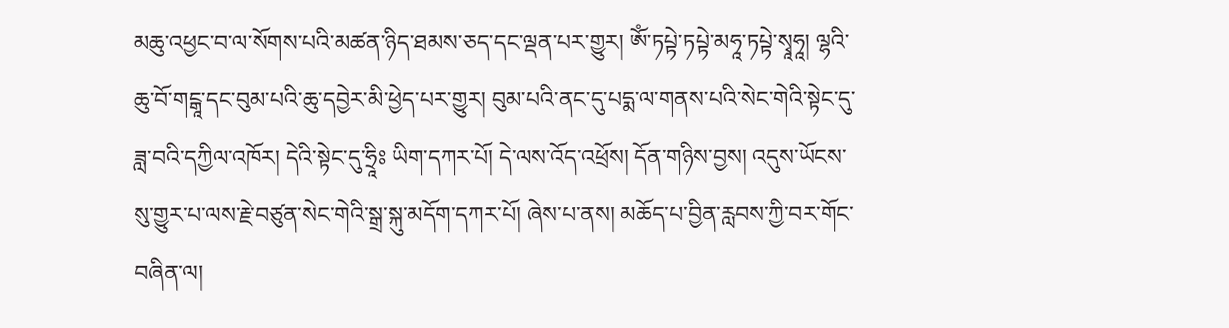མཆུ་འཕྱང་བ་ལ་སོགས་པའི་མཚན་ཉིད་ཐམས་ཅད་དང་ལྡན་པར་གྱུར། ཨོཾ་ཏཔྟེ་ཏཔྟེ་མཧཱ་ཏཔྟེ་སྭཱཧཱ། ལྷའི་ཆུ་བོ་གངྒཱ་དང་བུམ་པའི་ཆུ་དབྱེར་མི་ཕྱེད་པར་གྱུར། བུམ་པའི་ནང་དུ་པདྨ་ལ་གནས་པའི་སེང་གེའི་སྟེང་དུ་ཟླ་བའི་དཀྱིལ་འཁོར། དེའི་སྟེང་དུ་ཧྲཱིཿ ཡིག་དཀར་པོ། དེ་ལས་འོད་འཕྲོས། དོན་གཉིས་བྱས། འདུས་ཡོངས་སུ་གྱུར་པ་ལས་རྗེ་བཙུན་སེང་གེའི་སྒྲ་སྐུ་མདོག་དཀར་པོ། ཞེས་པ་ནས། མཆོད་པ་བྱིན་རླབས་ཀྱི་བར་གོང་བཞིན་ལ།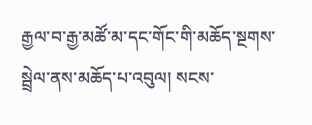རྒྱལ་བ་རྒྱ་མཚོ་མ་དང་གོང་གི་མཆོད་སྔགས་སྦྲེལ་ནས་མཆོད་པ་འབུལ། སངས་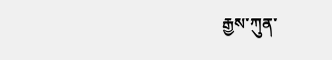རྒྱས་ཀུན་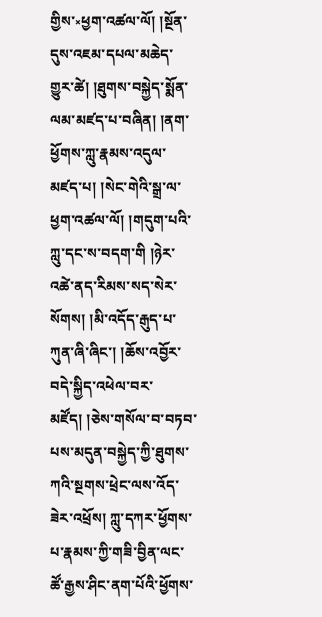གྱིས་༝ཕྱག་འཚལ་ལོ། །སྔོན་དུས་འཇམ་དཔལ་མཆེད་གྱུར་ཚེ། །ཐུགས་བསྐྱེད་སྨོན་ལམ་མཛད་པ་བཞིན། །ནག་ཕྱོགས་ཀླུ་རྣམས་འདུལ་མཛད་པ། །སེང་གེའི་སྒྲ་ལ་ཕྱག་འཚལ་ལོ། །གདུག་པའི་ཀླུ་དང་ས་བདག་གི །ཉེར་འཚེ་ནད་རིམས་སད་སེར་སོགས། །མི་འདོད་རྒུད་པ་ཀུན་ཞི་ཞིང་། །ཆོས་འབྱོར་བདེ་སྐྱིད་འཕེལ་བར་མཛོད། །ཅེས་གསོལ་བ་བཏབ་པས་མདུན་བསྐྱེད་ཀྱི་ཐུགས་ཀའི་སྔགས་ཕྲེང་ལས་འོད་ཟེར་འཕྲོས། ཀླུ་དཀར་ཕྱོགས་པ་རྣམས་ཀྱི་གཟི་བྱིན་ལང་ཚོ་རྒྱས་ཤིང་ནག་པོའི་ཕྱོགས་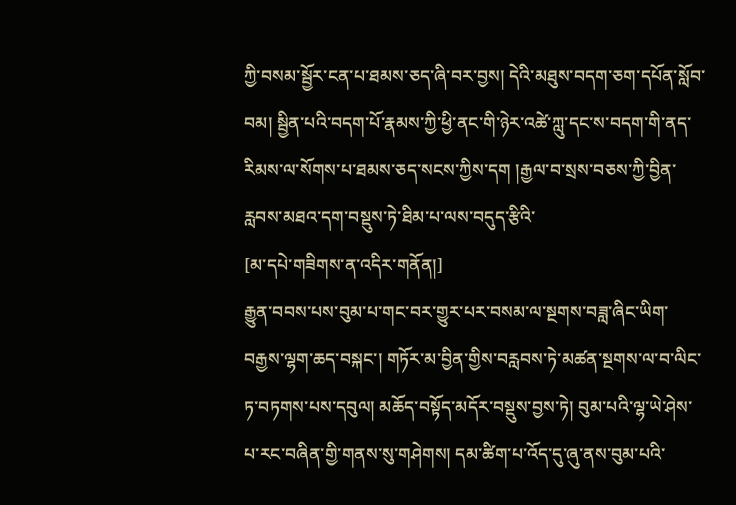ཀྱི་བསམ་སྦྱོར་ངན་པ་ཐམས་ཅད་ཞི་བར་བྱས། དེའི་མཐུས་བདག་ཅག་དཔོན་སློབ་བམ། སྦྱིན་པའི་བདག་པོ་རྣམས་ཀྱི་ཕྱི་ནང་གི་ཉེར་འཚེ་ཀླུ་དང་ས་བདག་གི་ནད་རིམས་ལ་སོགས་པ་ཐམས་ཅད་སངས་ཀྱིས་དག །རྒྱལ་བ་སྲས་བཅས་ཀྱི་བྱིན་རླབས་མཐའ་དག་བསྡུས་ཏེ་ཐིམ་པ་ལས་བདུད་རྩིའི་
[མ་དཔེ་གཟིགས་ན་འདིར་གནོན།]
རྒྱུན་བབས་པས་བུམ་པ་གང་བར་གྱུར་པར་བསམ་ལ་སྔགས་བཟླ་ཞིང་ཡིག་བརྒྱས་ལྷག་ཆད་བསྐང་། གཏོར་མ་བྱིན་གྱིས་བརླབས་ཏེ་མཚན་སྔགས་ལ་བ་ལིང་ཏ་བཏགས་པས་དབུལ། མཆོད་བསྟོད་མདོར་བསྡུས་བྱས་ཏེ། བུམ་པའི་ལྷ་ཡེ་ཤེས་པ་རང་བཞིན་གྱི་གནས་སུ་གཤེགས། དམ་ཚིག་པ་འོད་དུ་ཞུ་ནས་བུམ་པའི་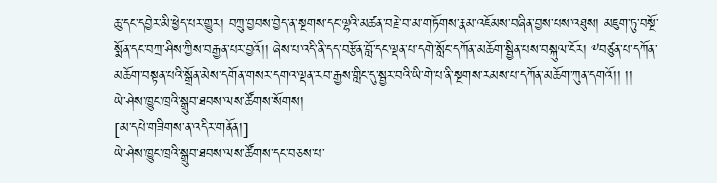ཆུ་དང་དབྱེར་མི་ཕྱེད་པར་གྱུར། བཀྲུ་བྱབས་བྱེད་ན་སྔགས་དང་ལྷའི་མཚན་བརྗེ་བ་མ་གཏོགས་རྣམ་འཇོམས་བཞིན་བྱས་པས་འཐུས། མཇུག་ཏུ་བསྔོ་སྨོན་དང་བཀྲ་ཤིས་ཀྱིས་བརྒྱན་པར་བྱའོ།། ཞེས་པ་འདི་ནི་དད་བརྩོན་བློ་དང་ལྡན་པ་དགེ་སློང་དཀོན་མཆོག་སྦྱིན་པས་བསྐུལ་ངོར། ༸བཙུན་པ་དཀོན་མཆོག་བསྟན་པའི་སྒྲོན་མེས་དགོན་གསར་དགའ་ལྡན་རབ་རྒྱས་གླིང་དུ་སྦྱར་བའི་ཡི་གེ་པ་ནི་སྔགས་རམས་པ་དཀོན་མཆོག་ཀུན་དགའོ།། །།
ཡེ་ཤེས་ཁྱུང་ཁྲའི་སྒྲུབ་ཐབས་ལས་ཚོགས་སོགས།
[མ་དཔེ་གཟིགས་ན་འདིར་གནོན།]
ཡེ་ཤེས་ཁྱུང་ཁྲའི་སྒྲུབ་ཐབས་ལས་ཚོགས་དང་བཅས་པ་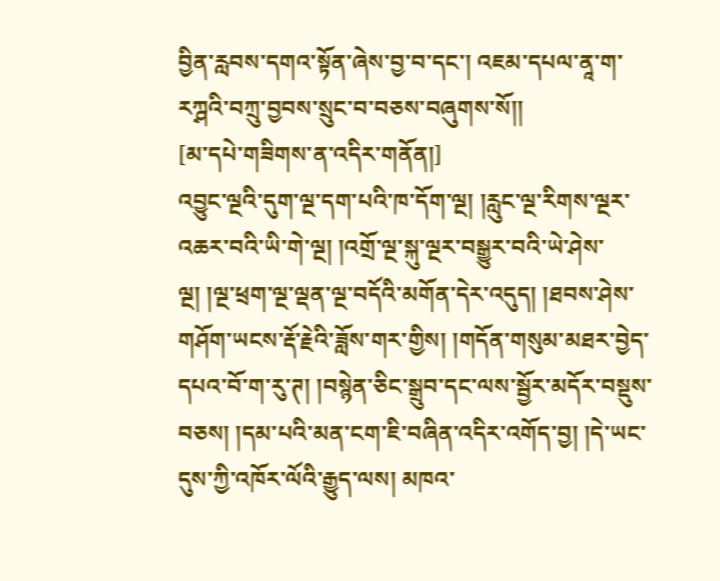བྱིན་རླབས་དགའ་སྟོན་ཞེས་བྱ་བ་དང་། འཇམ་དཔལ་ནཱ་ག་རཀྴའི་བཀྲུ་བྱབས་སྲུང་བ་བཅས་བཞུགས་སོ།།
[མ་དཔེ་གཟིགས་ན་འདིར་གནོན།]
འབྱུང་ལྔའི་དུག་ལྔ་དག་པའི་ཁ་དོག་ལྔ། །རླུང་ལྔ་རིགས་ལྔར་འཆར་བའི་ཡི་གེ་ལྔ། །འགྲོ་ལྔ་སྐུ་ལྔར་བསྒྱུར་བའི་ཡེ་ཤེས་ལྔ། །ལྔ་ཕྲག་ལྔ་ལྡན་ལྔ་བདོའི་མགོན་དེར་འདུད། །ཐབས་ཤེས་གཤོག་ཡངས་རྡོ་རྗེའི་ཟློས་གར་གྱིས། །གདོན་གསུམ་མཐར་བྱེད་དཔའ་བོ་ག་རུ་ཊ། །བསྙེན་ཅིང་སྒྲུབ་དང་ལས་སྦྱོར་མདོར་བསྡུས་བཅས། །དམ་པའི་མན་ངག་ཇི་བཞིན་འདིར་འགོད་བྱ། །དེ་ཡང་དུས་ཀྱི་འཁོར་ལོའི་རྒྱུད་ལས། མཁའ་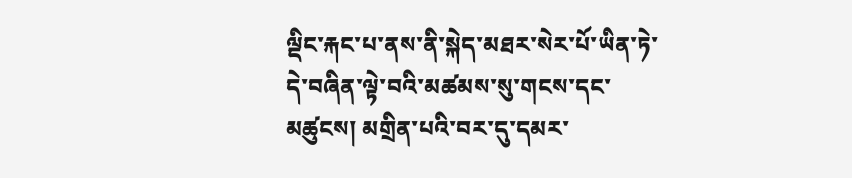ལྡིང་རྐང་པ་ནས་ནི་སྐེད་མཐར་སེར་པོ་ཡིན་ཏེ་དེ་བཞིན་ལྟེ་བའི་མཚམས་སུ་གངས་དང་མཚུངས། མགྲིན་པའི་བར་དུ་དམར་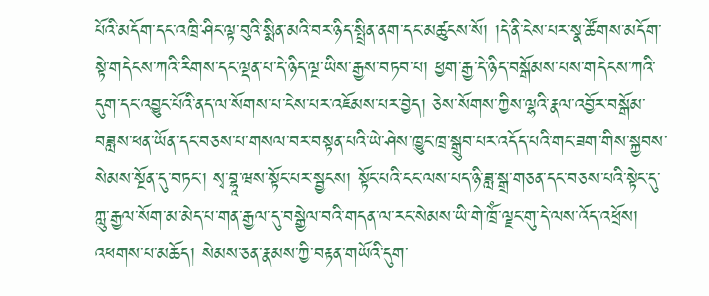པོའི་མདོག་དང་འཁྲི་ཤིང་ལྟ་བུའི་སྨིན་མའི་བར་ཉིད་སྤྲིན་ནག་དང་མཚུངས་སོ། །དེ་ནི་ངེས་པར་སྣ་ཚོགས་མདོག་སྟེ་གདེངས་ཀའི་རིགས་དང་ལྡན་པ་དེ་ཉིད་ལྔ་ཡིས་རྒྱས་བཏབ་པ། ཕྱག་རྒྱ་དེ་ཉིད་བསྒོམས་པས་གདེངས་ཀའི་དུག་དང་འབྱུང་པོའི་ནད་ལ་སོགས་པ་ངེས་པར་འཇོམས་པར་བྱེད། ཅེས་སོགས་ཀྱིས་ལྷའི་རྣལ་འབྱོར་བསྒོམ་བཟླས་ཕན་ཡོན་དང་བཅས་པ་གསལ་བར་བསྟན་པའི་ཡེ་ཤེས་ཁྱུང་ཁྲ་སྒྲུབ་པར་འདོད་པའི་གང་ཟག་གིས་སྐྱབས་སེམས་སྔོན་དུ་བཏང་། སྭ་བྷཱ་ཝས་སྟོང་པར་སྦྱངས། སྟོང་པའི་ངང་ལས་པད་ཉི་ཟླ་སྒྲ་གཅན་དང་བཅས་པའི་སྟེང་དུ་ཀླུ་རྒྱལ་སོག་མ་མེད་པ་གན་རྒྱལ་དུ་བསྒྱེལ་བའི་གདན་ལ་རང་སེམས་ཡི་གེ་ཁྲོཾ་ལྗང་གུ་དེ་ལས་འོད་འཕྲོས། འཕགས་པ་མཆོད། སེམས་ཅན་རྣམས་ཀྱི་བརྟན་གཡོའི་དུག་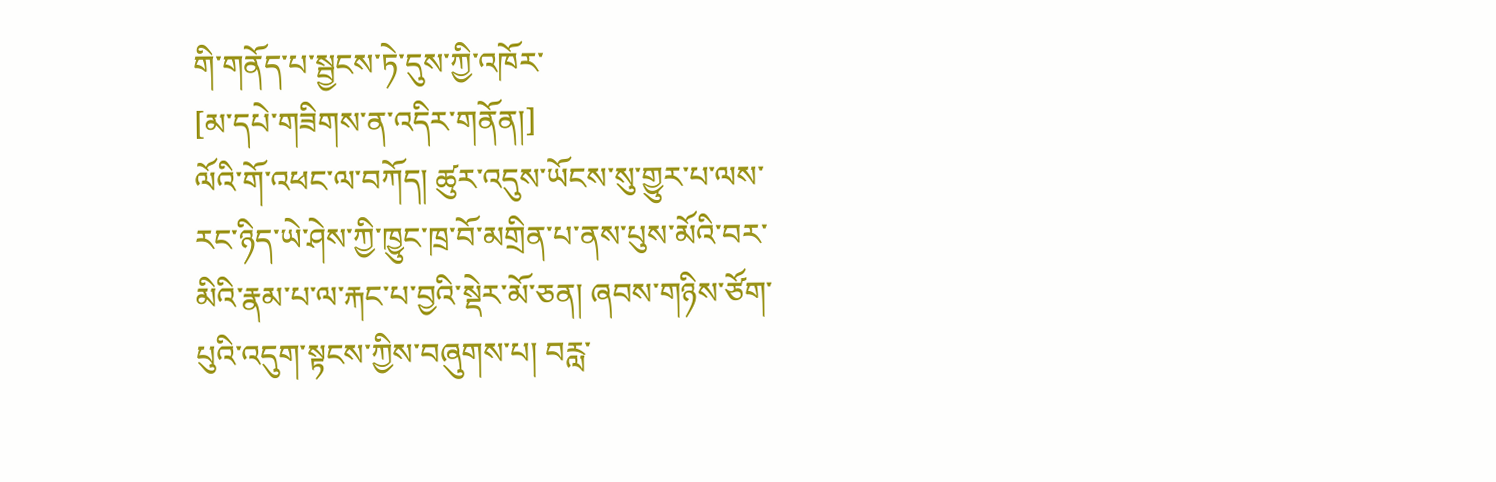གི་གནོད་པ་སྦྱངས་ཏེ་དུས་ཀྱི་འཁོར་
[མ་དཔེ་གཟིགས་ན་འདིར་གནོན།]
ལོའི་གོ་འཕང་ལ་བཀོད། ཚུར་འདུས་ཡོངས་སུ་གྱུར་པ་ལས་རང་ཉིད་ཡེ་ཤེས་ཀྱི་ཁྱུང་ཁྲ་བོ་མགྲིན་པ་ནས་པུས་མོའི་བར་མིའི་རྣམ་པ་ལ་རྐང་པ་བྱའི་སྡེར་མོ་ཅན། ཞབས་གཉིས་ཙོག་པུའི་འདུག་སྟངས་ཀྱིས་བཞུགས་པ། བརླ་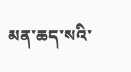མན་ཆད་སའི་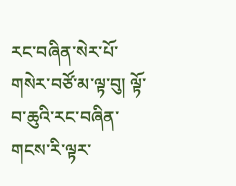རང་བཞིན་སེར་པོ་གསེར་བཙོ་མ་ལྟ་བུ། ལྟོ་བ་ཆུའི་རང་བཞིན་གངས་རི་ལྟར་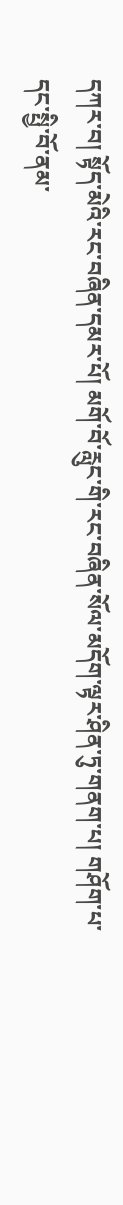དཀར་བ། སྟོད་མེའི་རང་བཞིན་དམར་པོ། མགོ་བོ་རླུང་གི་རང་བཞིན་སོལ་མདོག་ལྟར་ཤིན་ཏུ་གནག་པ། གཤོག་པ་དང་སྤྱི་བོ་ནམ་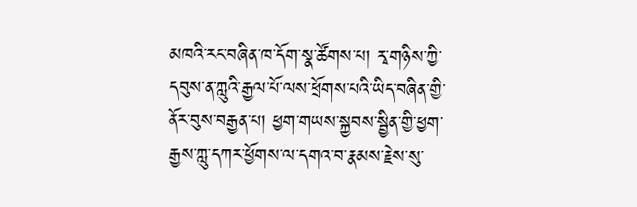མཁའི་རང་བཞིན་ཁ་དོག་སྣ་ཚོགས་པ། རྭ་གཉིས་ཀྱི་དབུས་ན་ཀླུའི་རྒྱལ་པོ་ལས་ཕྲོགས་པའི་ཡིད་བཞིན་གྱི་ནོར་བུས་བརྒྱན་པ། ཕྱག་གཡས་སྐྱབས་སྦྱིན་གྱི་ཕྱག་རྒྱས་ཀླུ་དཀར་ཕྱོགས་ལ་དགའ་བ་རྣམས་རྗེས་སུ་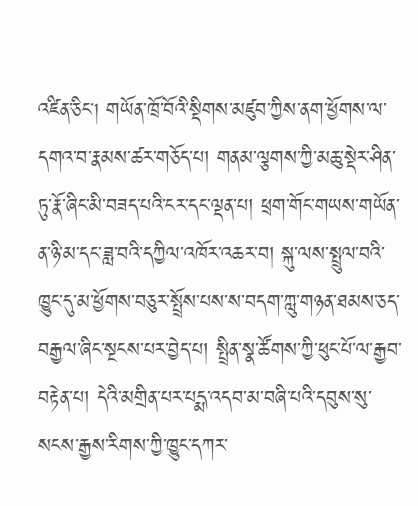འཛིན་ཅིང། གཡོན་ཁྲོ་བོའི་སྡིགས་མཛུབ་ཀྱིས་ནག་ཕྱོགས་ལ་དགའ་བ་རྣམས་ཚར་གཅོད་པ། གནམ་ལྕགས་ཀྱི་མཆུ་སྡེར་ཤིན་ཏུ་རྣོ་ཞིང་མི་བཟད་པའི་ངར་དང་ལྡན་པ། ཕྲག་གོང་གཡས་གཡོན་ན་ཉི་མ་དང་ཟླ་བའི་དཀྱིལ་འཁོར་འཆར་བ། སྐུ་ལས་སྤྲུལ་བའི་ཁྱུང་དུ་མ་ཕྱོགས་བཅུར་སྤྲོས་པས་ས་བདག་ཀླུ་གཉན་ཐམས་ཅད་བརྒྱལ་ཞིང་སྔངས་པར་བྱེད་པ། སྤྲིན་སྣ་ཚོགས་ཀྱི་ཕུང་པོ་ལ་རྒྱབ་བརྟེན་པ། དེའི་མགྲིན་པར་པདྨ་འདབ་མ་བཞི་པའི་དབུས་སུ་སངས་རྒྱས་རིགས་ཀྱི་ཁྱུང་དཀར་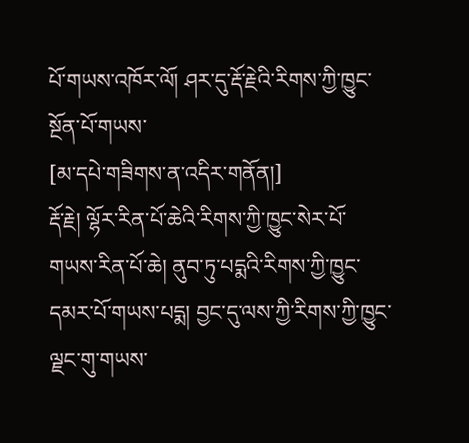པོ་གཡས་འཁོར་ལོ། ཤར་དུ་རྡོ་རྗེའི་རིགས་ཀྱི་ཁྱུང་སྔོན་པོ་གཡས་
[མ་དཔེ་གཟིགས་ན་འདིར་གནོན།]
རྡོ་རྗེ། ལྷོར་རིན་པོ་ཆེའི་རིགས་ཀྱི་ཁྱུང་སེར་པོ་གཡས་རིན་པོ་ཆེ། ནུབ་ཏུ་པདྨའི་རིགས་ཀྱི་ཁྱུང་དམར་པོ་གཡས་པདྨ། བྱང་དུ་ལས་ཀྱི་རིགས་ཀྱི་ཁྱུང་ལྗང་གུ་གཡས་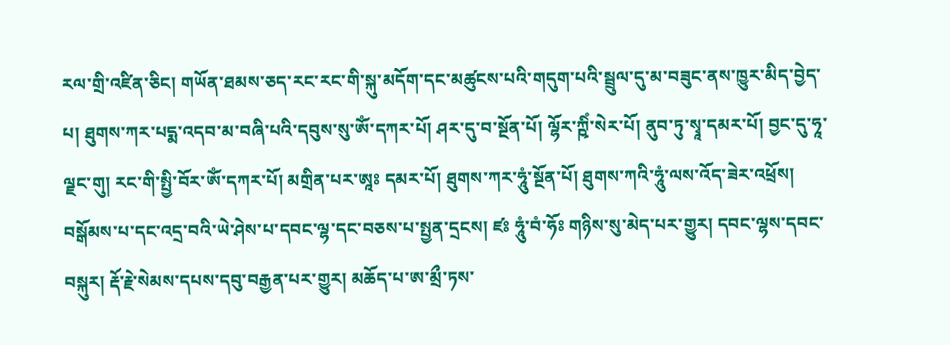རལ་གྲི་འཛིན་ཅིང། གཡོན་ཐམས་ཅད་རང་རང་གི་སྐུ་མདོག་དང་མཚུངས་པའི་གདུག་པའི་སྦྲུལ་དུ་མ་བཟུང་ནས་ཁྱུར་མིད་བྱེད་པ། ཐུགས་ཀར་པདྨ་འདབ་མ་བཞི་པའི་དབུས་སུ་ཨོཾ་དཀར་པོ། ཤར་དུ་བ་སྔོན་པོ། ལྷོར་ཀྵིཾ་སེར་པོ། ནུབ་ཏུ་སྭཱ་དམར་པོ། བྱང་དུ་ཧཱ་ལྗང་གུ། རང་གི་སྤྱི་བོར་ཨོཾ་དཀར་པོ། མགྲིན་པར་ཨཱཿ དམར་པོ། ཐུགས་ཀར་ཧཱུཾ་སྔོན་པོ། ཐུགས་ཀའི་ཧཱུཾ་ལས་འོད་ཟེར་འཕྲོས། བསྒོམས་པ་དང་འདྲ་བའི་ཡེ་ཤེས་པ་དབང་ལྷ་དང་བཅས་པ་སྤྱན་དྲངས། ཛཿ ཧཱུཾ་བཾ་ཧོཿ གཉིས་སུ་མེད་པར་གྱུར། དབང་ལྷས་དབང་བསྐུར། རྡོ་རྗེ་སེམས་དཔས་དབུ་བརྒྱན་པར་གྱུར། མཆོད་པ་ཨ་མྲྀ་ཏས་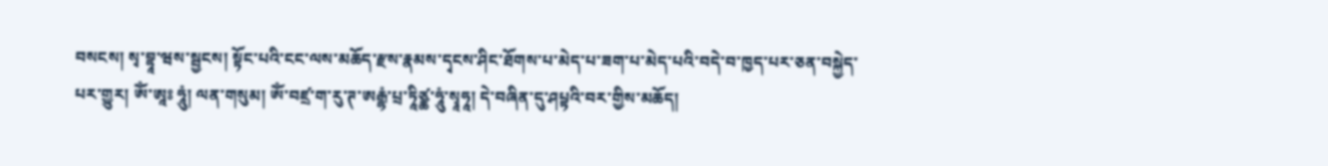བསངས། སྭ་བྷཱ་ཝས་སྦྱངས། སྟོང་པའི་ངང་ལས་མཆོད་རྫས་རྣམས་དྭངས་ཤིང་ཐོགས་པ་མེད་པ་ཟག་པ་མེད་པའི་བདེ་བ་ཁྱད་པར་ཅན་བསྐྱེད་པར་གྱུར། ཨོཾ་ཨཱཿ ཧཱུཾ། ལན་གསུམ། ཨོཾ་བཛྲ་ག་རུ་ཊ་ཨརྒྷཾ་པྲ་ཏཱིཙྪ་ཧཱུཾ་སྭཱཧཱ། དེ་བཞིན་དུ་ཤཔྟའི་བར་གྱིས་མཆོད།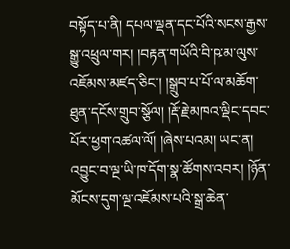བསྟོད་པ་ནི། དཔལ་ལྡན་དང་པོའི་སངས་རྒྱས་སྒྱུ་འཕྲུལ་གར། །བརྟན་གཡོའི་བི་ཥ་མ་ལུས་འཇོམས་མཛད་ཅིང་། །སྒྲུབ་པ་པོ་ལ་མཆོག་ཐུན་དངོས་གྲུབ་སྩོལ། །རྡོ་རྗེ་མཁའ་ལྡིང་དབང་པོར་ཕྱག་འཚལ་ལོ། །ཞེས་པའམ། ཡང་ན། འབྱུང་བ་ལྔ་ཡི་ཁ་དོག་སྣ་ཚོགས་འབར། །ཉོན་མོངས་དུག་ལྔ་འཇོམས་པའི་སྒྲ་ཆེན་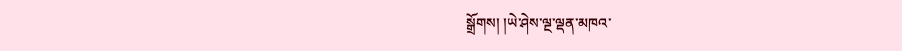སྒྲོགས། །ཡེ་ཤེས་ལྔ་ལྡན་མཁའ་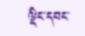ལྡིང་དབང་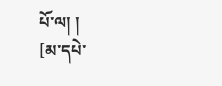པོ་ལ། །
[མ་དཔེ་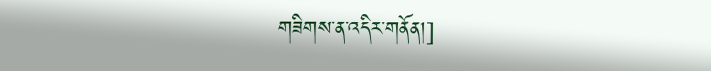གཟིགས་ན་འདིར་གནོན།]